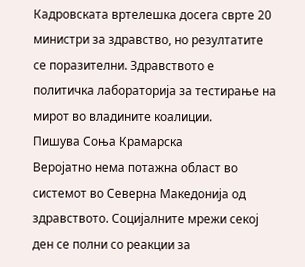Кадровската вртелешка досега сврте 20 министри за здравство, но резултатите се поразителни. Здравството е политичка лабораторија за тестирање на мирот во владините коалиции.
Пишува Соња Крамарска
Веројатно нема потажна област во системот во Северна Македонија од здравството. Социјалните мрежи секој ден се полни со реакции за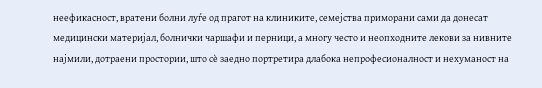неефикасност, вратени болни луѓе од прагот на клиниките, семејства приморани сами да донесат медицински материјал, болнички чаршафи и перници, а многу често и неопходните лекови за нивните најмили, дотраени простории, што сѐ заедно портретира длабока непрофесионалност и нехуманост на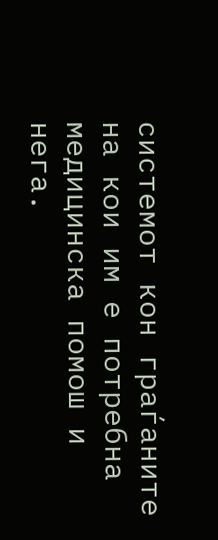системот кон граѓаните на кои им е потребна медицинска помош и нега.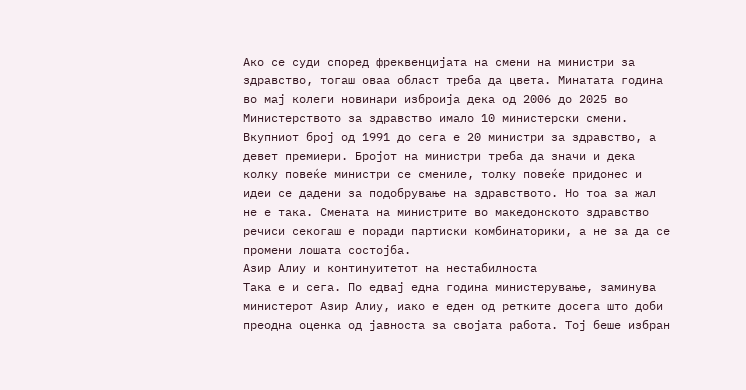Ако се суди според фреквенцијата на смени на министри за здравство, тогаш оваа област треба да цвета. Минатата година во мај колеги новинари изброија дека од 2006 до 2025 во Министерството за здравство имало 10 министерски смени. Вкупниот број од 1991 до сега е 20 министри за здравство, а девет премиери. Бројот на министри треба да значи и дека колку повеќе министри се смениле, толку повеќе придонес и идеи се дадени за подобрување на здравството. Но тоа за жал не е така. Смената на министрите во македонското здравство речиси секогаш е поради партиски комбинаторики, а не за да се промени лошата состојба.
Азир Алиу и континуитетот на нестабилноста
Така е и сега. По едвај една година министерување, заминува министерот Азир Алиу, иако е еден од ретките досега што доби преодна оценка од јавноста за својата работа. Тој беше избран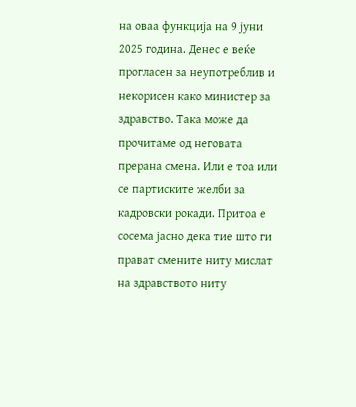на оваа функција на 9 јуни 2025 година. Денес е веќе прогласен за неупотреблив и некорисен како министер за здравство. Така може да прочитаме од неговата прерана смена. Или е тоа или се партиските желби за кадровски рокади. Притоа е сосема јасно дека тие што ги прават смените ниту мислат на здравството ниту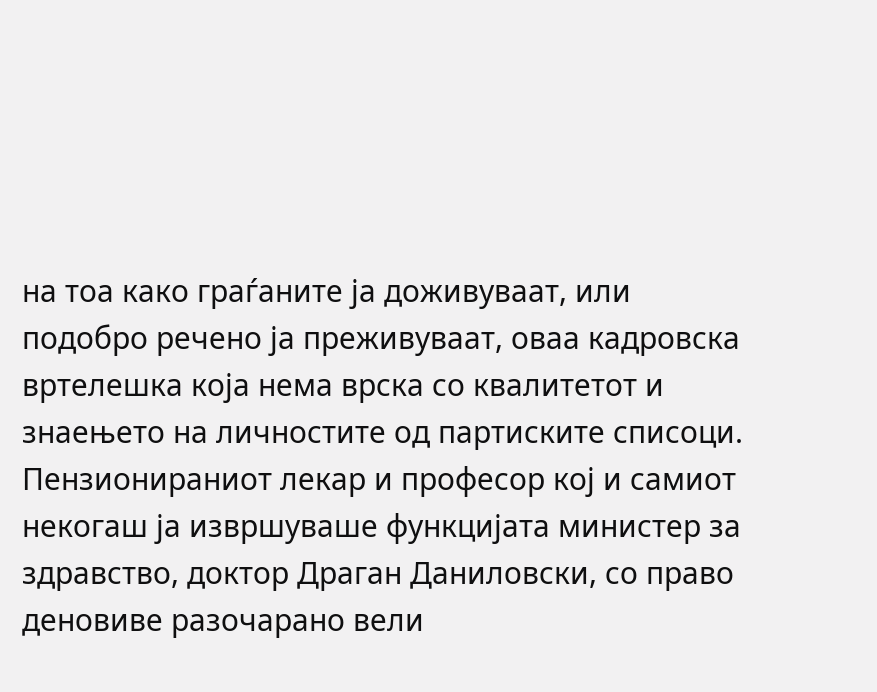на тоа како граѓаните ја доживуваат, или подобро речено ја преживуваат, оваа кадровска вртелешка која нема врска со квалитетот и знаењето на личностите од партиските списоци.
Пензионираниот лекар и професор кој и самиот некогаш ја извршуваше функцијата министер за здравство, доктор Драган Даниловски, со право деновиве разочарано вели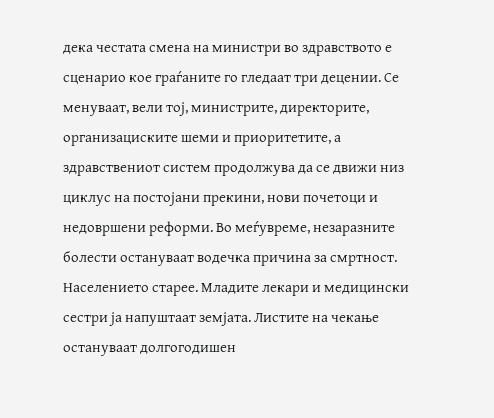дека честата смена на министри во здравството е сценарио кое граѓаните го гледаат три децении. Се менуваат, вели тој, министрите, директорите, организациските шеми и приоритетите, а здравствениот систем продолжува да се движи низ циклус на постојани прекини, нови почетоци и недовршени реформи. Во меѓувреме, незаразните болести остануваат водечка причина за смртност. Населението старее. Младите лекари и медицински сестри ја напуштаат земјата. Листите на чекање остануваат долгогодишен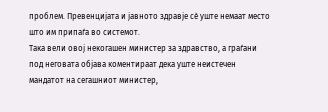проблем. Превенцијата и јавното здравје сè уште немаат место што им припаѓа во системот.
Така вели овој некогашен министер за здравство, а граѓани под неговата објава коментираат дека уште неистечен мандатот на сегашниот министер,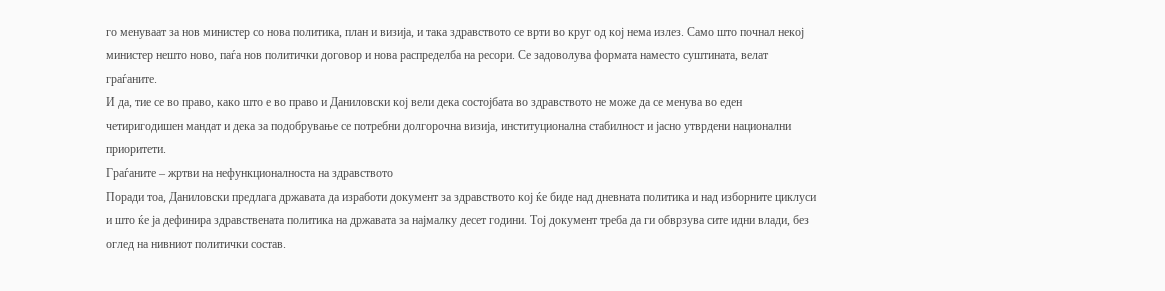го менуваат за нов министер со нова политика, план и визија, и така здравството се врти во круг од кој нема излез. Само што почнал некој министер нешто ново, паѓа нов политички договор и нова распределба на ресори. Се задоволува формата наместо суштината, велат граѓаните.
И да, тие се во право, како што е во право и Даниловски кој вели дека состојбата во здравството не може да се менува во еден четиригодишен мандат и дека за подобрување се потребни долгорочна визија, институционална стабилност и јасно утврдени национални приоритети.
Граѓаните – жртви на нефункционалноста на здравството
Поради тоа, Даниловски предлага државата да изработи документ за здравството кој ќе биде над дневната политика и над изборните циклуси и што ќе ја дефинира здравствената политика на државата за најмалку десет години. Тој документ треба да ги обврзува сите идни влади, без оглед на нивниот политички состав.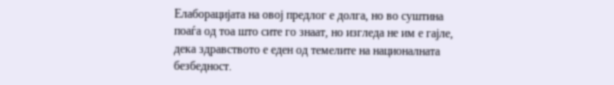Елаборацијата на овој предлог е долга, но во суштина поаѓа од тоа што сите го знаат, но изгледа не им е гајле, дека здравството е еден од темелите на националната безбедност.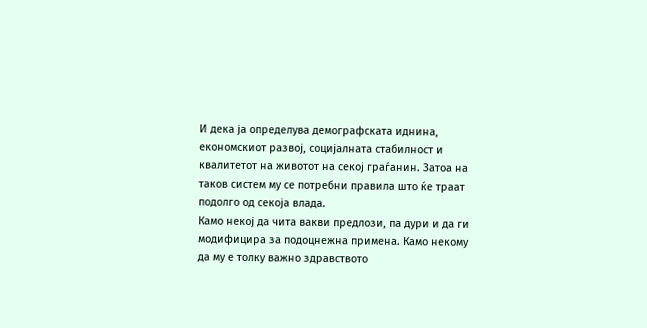И дека ја определува демографската иднина, економскиот развој, социјалната стабилност и квалитетот на животот на секој граѓанин. Затоа на таков систем му се потребни правила што ќе траат подолго од секоја влада.
Камо некој да чита вакви предлози, па дури и да ги модифицира за подоцнежна примена. Камо некому да му е толку важно здравството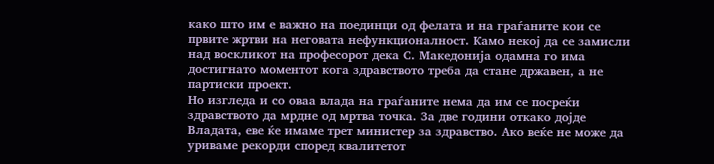како што им е важно на поединци од фелата и на граѓаните кои се првите жртви на неговата нефункционалност. Камо некој да се замисли над воскликот на професорот дека С. Македонија одамна го има достигнато моментот кога здравството треба да стане државен, а не партиски проект.
Но изгледа и со оваа влада на граѓаните нема да им се посреќи здравството да мрдне од мртва точка. За две години откако дојде Владата, еве ќе имаме трет министер за здравство. Ако веќе не може да уриваме рекорди според квалитетот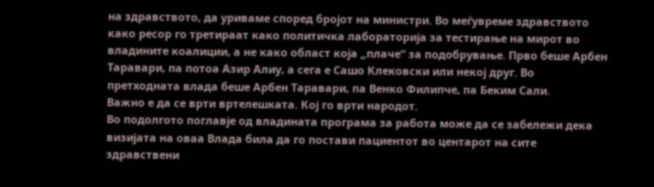на здравството, да уриваме според бројот на министри. Во меѓувреме здравството како ресор го третираат како политичка лабораторија за тестирање на мирот во владините коалиции, а не како област која „плаче“ за подобрување. Прво беше Арбен Таравари, па потоа Азир Алиу, а сега е Сашо Клековски или некој друг. Во претходната влада беше Арбен Таравари, па Венко Филипче, па Беким Сали.
Важно е да се врти вртелешката. Кој го врти народот.
Во подолгото поглавје од владината програма за работа може да се забележи дека визијата на оваа Влада била да го постави пациентот во центарот на сите здравствени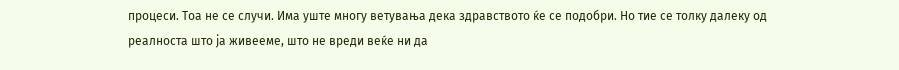процеси. Тоа не се случи. Има уште многу ветувања дека здравството ќе се подобри. Но тие се толку далеку од реалноста што ја живееме, што не вреди веќе ни да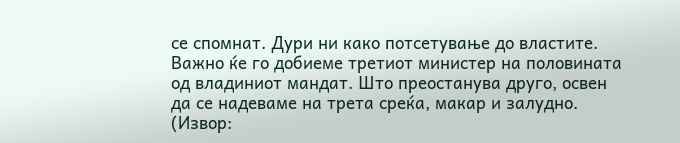се спомнат. Дури ни како потсетување до властите. Важно ќе го добиеме третиот министер на половината од владиниот мандат. Што преостанува друго, освен да се надеваме на трета среќа, макар и залудно. (Извор: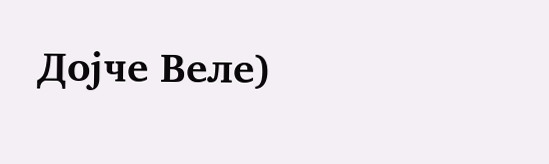Дојче Веле)